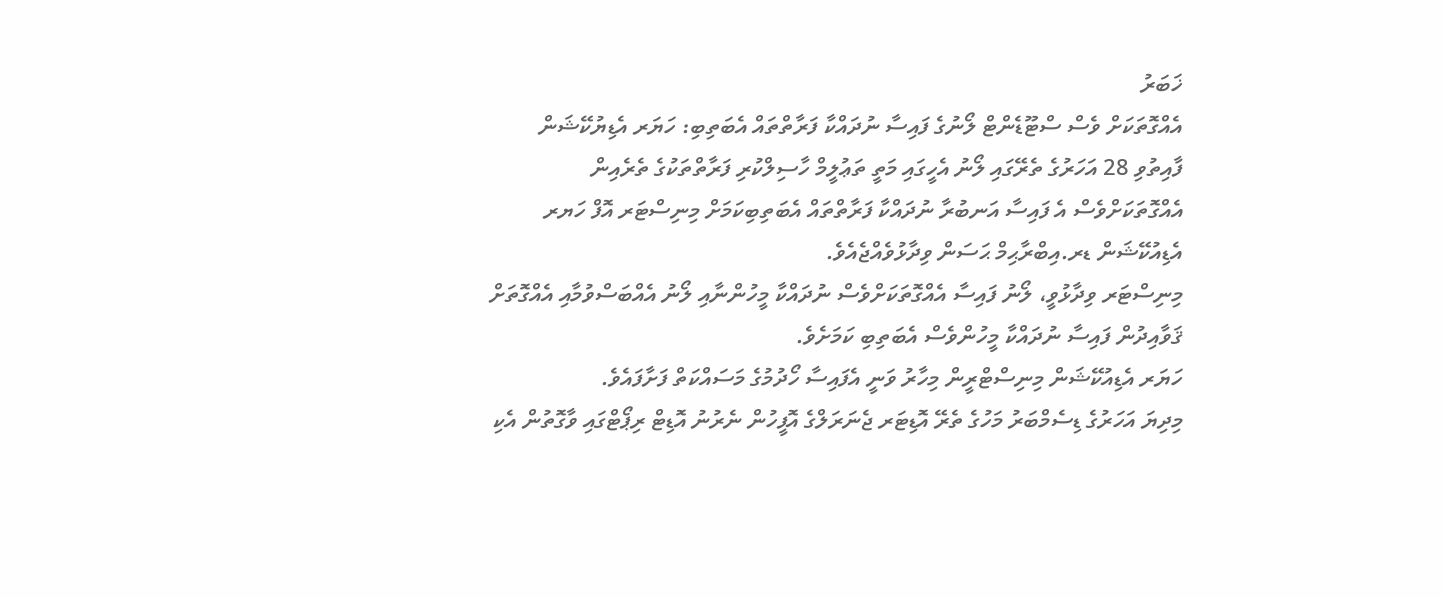ޚަބަރު
އެއްގޮތަކަށް ވެސް ސްޓޫޑެންޓް ލޯނުގެ ފައިސާ ނުދައްކާ ފަރާތްތައް އެބަތިބި: ހަޔަރ އެޑިޔުކޭޝަން
ފާއިތުވި 28 އަހަރުގެ ތެރޭގައި ލޯނު އެހީގައި މަތީ ތަޢުލީމް ހާސިލްކުރި ފަރާތްތަކުގެ ތެރެއިން އެއްގޮތަކަށްވެސް އެ ފައިސާ އަނބުރާ ނުދައްކާ ފަރާތްތައް އެބަތިބިކަމަށް މިނިސްޓަރ އޮފް ހަޔރ އެޑިއުކޭޝަން ޑރ.އިބްރާޙިމް ޙަސަން ވިދާޅުވެއްޖެއެވެ.
މިނިސްޓަރ ވިދާޅުވީ، ލޯނު ފައިސާ އެއްގޮތަކަށްވެސް ނުދައްކާ މީހުންނާއި ލޯނު އެއްބަސްވުމާއި އެއްގޮތަށް ޤަވާއިދުން ފައިސާ ނުދައްކާ މީހުންވެސް އެބަތިބި ކަމަށެވެ.
ހަޔަރ އެޑިއުކޭޝަން މިނިސްޓްރީން މިހާރު ވަނީ އެފައިސާ ހޯދުމުގެ މަސައްކަތް ފަށާފައެވެ.
މިދިޔަ އަހަރުގެ ޑިސެމްބަރު މަހުގެ ތެރޭ އޮޑިޓަރ ޖެނަރަލްގެ އޮފީހުން ނެރުނު އޮޑިޓް ރިޕޯޓްގައި ވާގޮތުން އެކި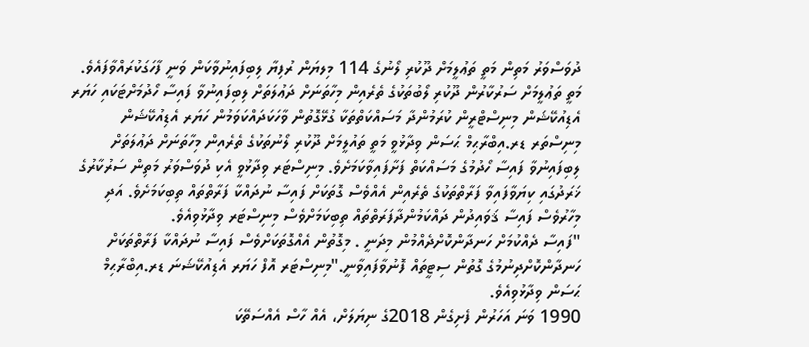ދުވަސްވަރު މަތިން މަތީ ތަޢުލީމަށް ދޫކުރި ލޯނުގެ 114 މިލޔަން ރުފިޔާ ލިބިފައިނުވާކަން ވަނީ ފާހަގަކުރައްވާފައެވެ.
މަތީ ތަޢުލީމަށް ސަރުކާރުން ދޫކުރި ލޯބުތަކުގެ ތެރެއިން މިހާތަނަށް ދަޢުލަތަށް ލިބިފައިނުވާ ފައިސާ ހޯދުމަށްޓަކައި ހަޔަރ އެޑިއުކޭޝަން މިނިސްޓްރީން ކުރަމުންދާ މަސައްކަތްތަކާ ގުޅޭގޮތުން ވާހަކަދައްކަވަމުން ހަޔަރ އެޑިއުކޭޝަން މިނިސްތަރ ޑރ.އިބްރާޙިމް ޙަސަން ވިދާޅުވީ މަތީ ތައުލީމަށް ދޫކުރި ލޯނުތަކުގެ ތެރެއިން މިހާތަނަށް ދަޢުލަތަށް ލިބިފައިނުވާ ފައިސާ ހޯދުމުގެ މަސައްކަތް ފަށާފައިވާކަމަށެވެ. މިނިސްޓަރ ވިދާޅުވީ އެކި ދުވަސްވަރު މަތިން ސަރުކާރުގެ ޚަރަދުގައި ކިޔަވާފައިވާ ފަރާތްތަކުގެ ތެރެއިން އެއްވެސް ގޮތަކަށް ފައިސާ ނުދައްކާ ފަރާތްތައް ތިބިކަމަށެވެ. އަދި މިހާރުވެސް ފައިސާ ޤަވައިދުން ދައްކަމުންދާފަރަތްތައް ތިބިކަމަށްވެސް މިނިސްޓަރ ވިދާޅުވިއެވެ.
"ފައިސާ ދެއްކުމަށް ހަނދާންކޮށްދެއްމުން މިދަނީ . މިގޮތުން އެއްގޮތަކަށްވެސް ފައިސާ ނުދައްކާ ފަރާތްތަކަށް ހަނދާންކޮށްދިނުމުގެ ގޮތުން ސިޓީތައް ފޮނުވާފައިވާނީ."މިނިސްޓަރ އޮފް ހަޔަރ އެޑިއުކޭޝަނަ ޑރ.އިބްރާޙިމް ޙަސަން ވިދާޅުވިއެވެ.
1990 ވަނަ އަހަރުން ފެށިގެން 2018ގެ ނިޔަލަށް، އެއް ހާސް އެއްސަތޭކަ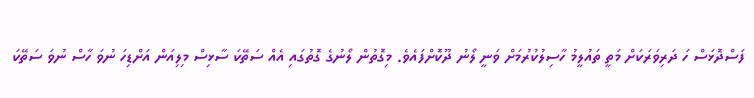ފަސްދޮޅަސް ހަ ދަރިވަރަކަށް މަތީ ތައުލީމު ހާސިލުކުރުމަށް ވަނީ ލޯނު ދޫކޮށްފައެވެ. މިގޮތުން ލޯނުގެ ގޮތުގައި އެއް ސަތޭކަ ސާޅިސް މިލިއަން އަށްޑިހަ ނުވަ ހާސް ނުވަ ސަތޭކަ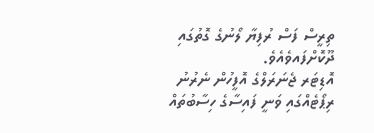ތިރީސް ފަސް ރުފިޔާ ލޯނުގެ ގޮތުގައި ދޫކޮށްފައވެއެވެ.
އޮޑިޓަރ ޖެނަރަލްގެ އޮފީހުން ނެރުނު ރިޕޯޓެއްގައި ވަނީ ފައިސާގެ ހިސާބުތައް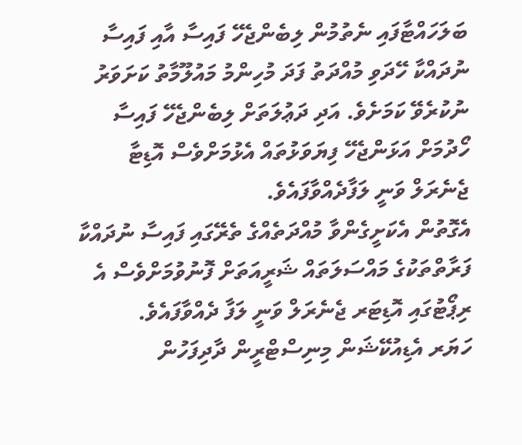ބަލަހައްޓާފައި ނެތުމުން ލިބެންޖެހޭ ފައިސާ އާއި ފައިސާ ނުދައްކާ ހޭދަވި މުއްދަތު ފަދަ މުހިންމު މައުލޫމާތު ކަށަވަރު ނުކުރެވޭ ކަމަށެވެ. އަދި ދަޢުލަތަށް ލިބެންޖެހޭ ފައިސާ ހޯދުމަށް އަޅަންޖެހޭ ފިޔަވަޅުތައް އެޅުމަށްވެސް އޮޑިޓާ ޖެނެރަލް ވަނީ ލަފާދެއްވާފައެވެ.
އެގޮތުން އެކަށީގެންވާ މުއްދަތެއްގެ ތެރޭގައި ފައިސާ ނުދައްކާ ފަރާތްތަކުގެ މައްސަލަތައް ޝަރީއަތަށް ފޮނުވުމަށްވެސް އެ ރިޕޯޓުގައި އޮޑިޓަރ ޖެނެރަލް ވަނީ ލަފާ ދެއްވާފައެވެ.
ހަޔަރ އެޑިއުކޭޝަން މިނިސްޓްރީން ދާދިފަހުން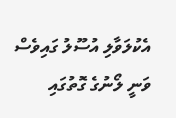އެކުލަވާލި އުސޫލު ގައިވެސް ވަނީ ލޯނުގެ ގޮތުގައި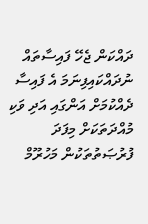ދައްކަން ޖެހޭ ފައިސާތައް ނުދައްކައިފިނަމަ އެ ފައިސާ ދެއްކުމަށް އަންގައި އަދި ވަކި މުއްދަތަކަށް މިފަދަ ފުރުޞަތުތަކުން މަހުރޫމް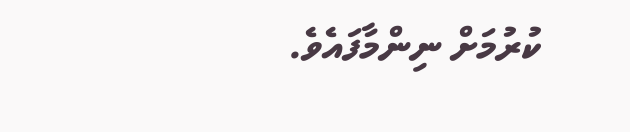ކުރުމަށް ނިންމާފައެވެ.